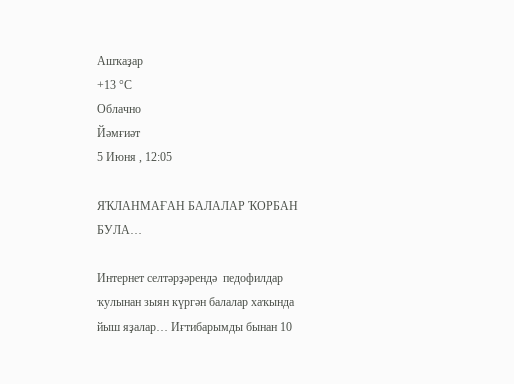Ашҡаҙар
+13 °С
Облачно
Йәмғиәт
5 Июня , 12:05

ЯҠЛАНМАҒАН БАЛАЛАР ҠОРБАН БУЛА…

Интернет селтәрҙәрендә  педофилдар ҡулынан зыян күргән балалар хаҡында йыш яҙалар… Иғтибарымды бынан 10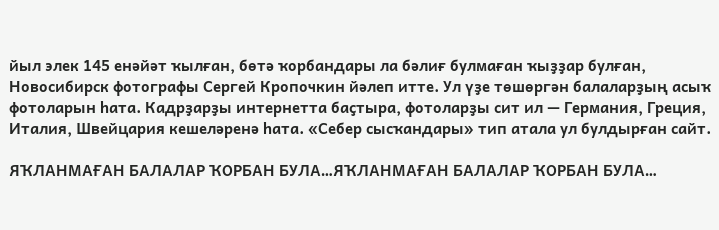йыл элек 145 енәйәт ҡылған, бөтә ҡорбандары ла бәлиғ булмаған ҡыҙҙар булған, Новосибирск фотографы Сергей Кропочкин йәлеп итте. Ул үҙе төшөргән балаларҙың асыҡ фотоларын һата. Кадрҙарҙы интернетта баҫтыра, фотоларҙы сит ил — Германия, Греция, Италия, Швейцария кешеләренә һата. «Себер сысҡандары» тип атала ул булдырған сайт.

ЯҠЛАНМАҒАН БАЛАЛАР ҠОРБАН БУЛА…ЯҠЛАНМАҒАН БАЛАЛАР ҠОРБАН БУЛА…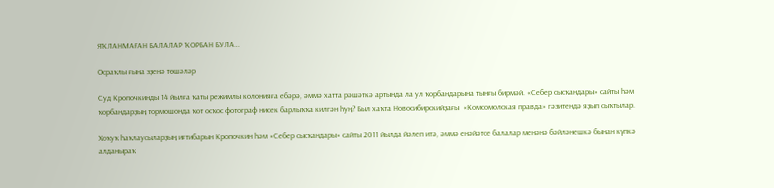ЯҠЛАНМАҒАН БАЛАЛАР ҠОРБАН БУЛА…

Осраҡлы ғына эҙенә төшәләр

Суд Кропочкинды 14 йылға ҡаты режимлы колонияға ебәрә, әммә хатта рәшәткә артында ла ул ҡорбандарына тынғы бирмәй. «Себер сысҡандары» сайты һәм ҡорбандарҙың тормошонда ҡот осҡос фотограф нисек барлыҡҡа килгән һуң? Был хаҡта Новосибирскийҙағы  «Комсомолская правда» гәзитендә яҙып сыҡтылар.

Хоҡуҡ һаҡлаусыларҙың иғтибарын Кропочкин һәм «Себер сысҡандары» сайты 2011 йылда йәлеп итә, әммә енәйәтсе балалар менәнә бәйләнешкә бынан күпкә алданыраҡ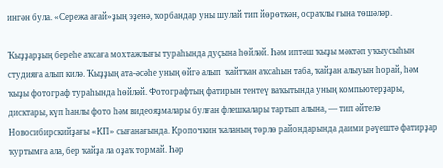ингән була. «Сережа ағай»ҙың эҙенә, ҡорбандар уны шулай тип йөрөткән, осраҡлы ғына төшәләр.

Ҡыҙҙарҙың береһе аҡсаға мохтажлығы тураһында дуҫына һөйләй. Һәм иптәш ҡыҙы мәктәп уҡыусыһын студияға алып килә. Ҡыҙҙың ата-әсәһе уның өйгә алып  ҡайтҡан аҡсаһын таба, ҡайҙан алыуын һорай, һәм ҡыҙы фотограф тураһында һөйләй. Фотографтың фатирын тентеү ваҡытында уның компьютерҙары, дисктары, күп һанлы фото һәм видеояҙмалары булған флешкалары тартып алына, — тип әйтелә Новосибирскийҙағы «КП» сығанағында. Кропочкин ҡаланың төрлө райондарында даими рәүештә фатирҙар ҡуртымға ала, бер ҡайҙа ла оҙаҡ тормай. Һәр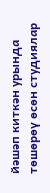йәшәп киткән урында төшөрөү өсөн студиялар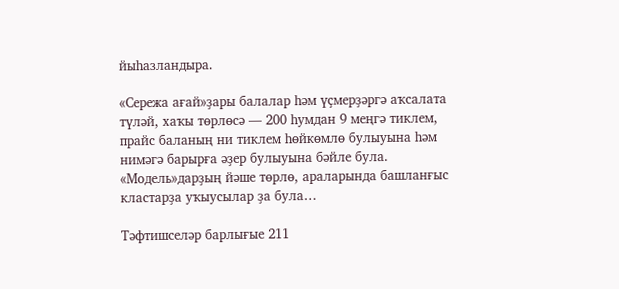йыһазландыра.

«Сережа ағай»ҙары балалар һәм үҫмерҙәргә аҡсалата түләй, хаҡы төрлөсә — 200 һумдан 9 меңгә тиклем, прайс баланың ни тиклем һөйкөмлө булыуына һәм нимәгә барырға әҙер булыуына бәйле була. «Модель»дарҙың йәше төрлө, араларында башланғыс кластарҙа уҡыусылар ҙа була…

Тәфтишселәр барлығые 211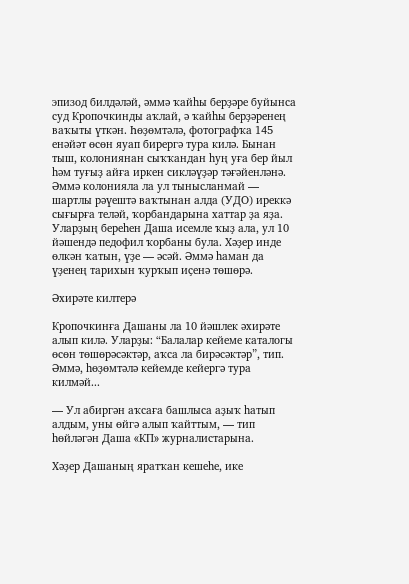эпизод билдәләй, әммә ҡайһы берҙәре буйынса суд Кропочкинды аҡлай, ә ҡайһы берҙәренең ваҡыты үткән. Һөҙөмтәлә, фотографҡа 145 енәйәт өсөн яуап бирергә тура килә. Бынан тыш, колониянан сыҡҡандан һуң уға бер йыл һәм туғыҙ айға иркен сикләүҙәр тәғәйенләнә. Әммә колонияла ла ул тынысланмай — шартлы рәүештә ваҡтынан алда (УДО) иреккә сығырға теләй, ҡорбандарына хаттар ҙа яҙа. Уларҙың береһен Даша исемле ҡыҙ ала, ул 10 йәшендә педофил ҡорбаны була. Хәҙер инде өлкән ҡатын, үҙе — әсәй. Әммә һаман да үҙенең тарихын ҡурҡып иҫенә төшөрә.

Әхирәте килтерә

Кропочкинға Дашаны ла 10 йәшлек әхирәте алып килә. Уларҙы: “Балалар кейеме каталогы өсөн төшөрәсәктәр, аҡса ла бирәсәктәр”, тип. Әммә, һөҙөмтәлә кейемде кейергә тура килмәй...

— Ул абиргән аҡсаға башлыса аҙыҡ һатып алдым, уны өйгә алып ҡайттым, — тип һөйләгән Даша «КП» журналистарына.

Хәҙер Дашаның яратҡан кешеһе, ике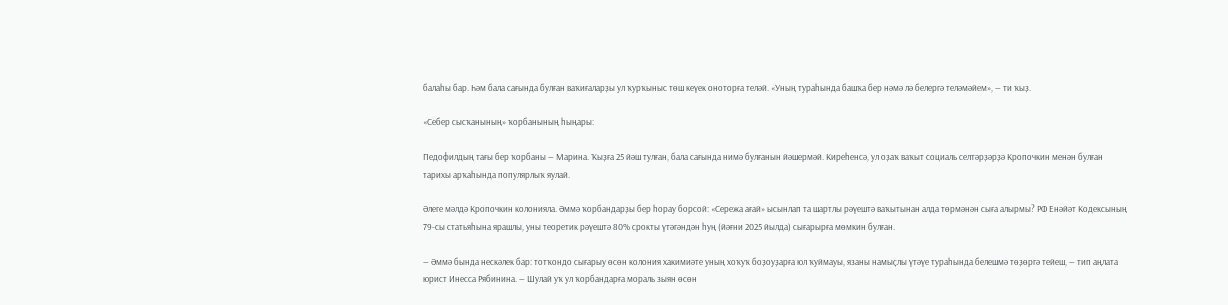балаһы бар. Һәм бала сағында булған ваҡиғаларҙы ул ҡурҡыныс төш кеүек оноторға теләй. «Уның тураһында башҡа бер нәмә лә белергә теләмәйем», — ти ҡыҙ.

«Себер сысҡанының» ҡорбанының һыңары:

Педофилдың тағы бер ҡорбаны — Марина. Ҡыҙға 25 йәш тулған, бала сағында нимә булғанын йәшермәй. Киреһенсә, ул оҙаҡ ваҡыт социаль селтәрҙәрҙә Кропочкин менән булған тарихы арҡаһында популярлыҡ яулай.

Әлеге мәлдә Кропочкин колонияла. Әммә ҡорбандарҙы бер һорау борсой: «Сережа ағай» ысынлап та шартлы рәүештә ваҡытынан алда төрмәнән сыға алырмы? РФ Енәйәт Кодексының 79-сы статьяһына ярашлы, уны теоретик рәүештә 80% срокты үтәгәндән һуң (йәғни 2025 йылда) сығарырға мөмкин булған.

— Әммә бында нескәлек бар: тотҡондо сығарыу өсөн колония хакимиәте уның хоҡуҡ боҙоуҙарға юл ҡуймауы, язаны намыҫлы үтәүе тураһында белешмә төҙөргә тейеш, — тип аңлата юрист Инесса Рябинина. — Шулай уҡ ул ҡорбандарға мораль зыян өсөн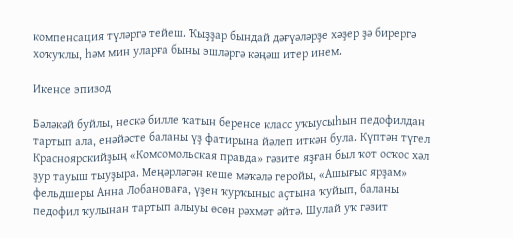компенсация түләргә тейеш. Ҡыҙҙар бындай дәғүәләрҙе хәҙер ҙә бирергә хоҡуҡлы, һәм мин уларға быны эшләргә кәңәш итер инем.

Икенсе эпизод

Бәләкәй буйлы, нескә билле ҡатын беренсе класс уҡыусыһын педофилдан тартып ала, енәйәсте баланы үҙ фатирына йәлеп иткән була. Күптән түгел Красноярскийҙың «Комсомольская правда» гәзите яҙған был ҡот осҡос хәл ҙур тауыш тыуҙыра. Меңәрләгән кеше мәҡәлә геройы, «Ашығыс ярҙам» фельдшеры Анна Лобановаға, үҙен ҡурҡыныс аҫтына ҡуйып, баланы педофил ҡулынан тартып алыуы өсөн рәхмәт әйтә. Шулай уҡ гәзит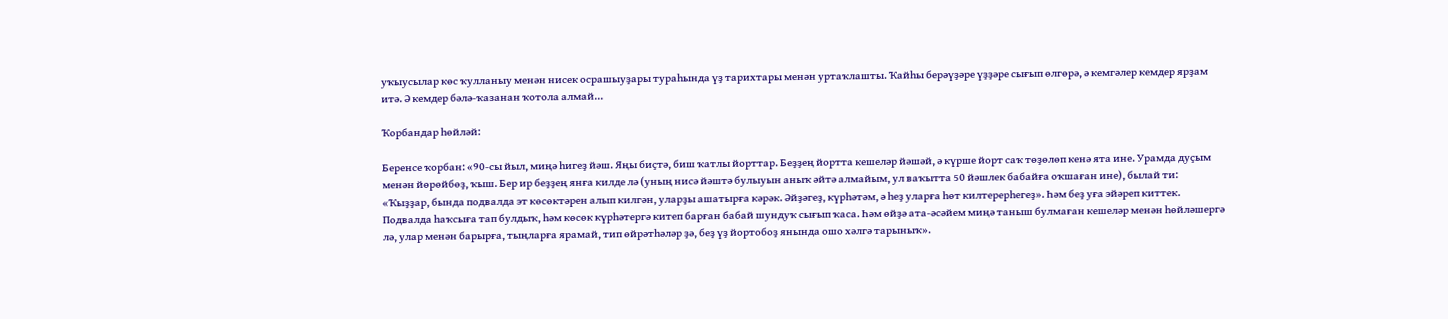уҡыусылар көс ҡулланыу менән нисек осрашыуҙары тураһында үҙ тарихтары менән уртаҡлашты. Ҡайһы берәүҙәре үҙҙәре сығып өлгөрә, ә кемгәлер кемдер ярҙам итә. Ә кемдер бәлә-ҡазанан ҡотола алмай...

Ҡорбандар һөйләй:

Беренсе ҡорбан: «90-сы йыл, миңә һигеҙ йәш. Яңы биҫтә, биш ҡатлы йорттар. Беҙҙең йортта кешеләр йәшәй, ә күрше йорт саҡ төҙөлөп кенә ята ине. Урамда дуҫым менән йөрөйбөҙ, ҡыш. Бер ир беҙҙең янға килде лә (уның нисә йәштә булыуын аныҡ әйтә алмайым, ул ваҡытта 50 йәшлек бабайға оҡшаған ине), былай ти: «Ҡыҙҙар, бында подвалда эт көсөктәрен алып килгән, уларҙы ашатырға кәрәк. Әйҙәгеҙ, күрһәтәм, ә һеҙ уларға һөт килтерерһегеҙ». Һәм беҙ уға эйәреп киттек. Подвалда һаҡсыға тап булдыҡ, һәм көсөк күрһәтергә китеп барған бабай шундуҡ сығып ҡаса. Һәм өйҙә ата-әсәйем миңә таныш булмаған кешеләр менән һөйләшергә лә, улар менән барырға, тыңларға ярамай, тип өйрәтһәләр ҙә, беҙ үҙ йортобоҙ янында ошо хәлгә тарыныҡ».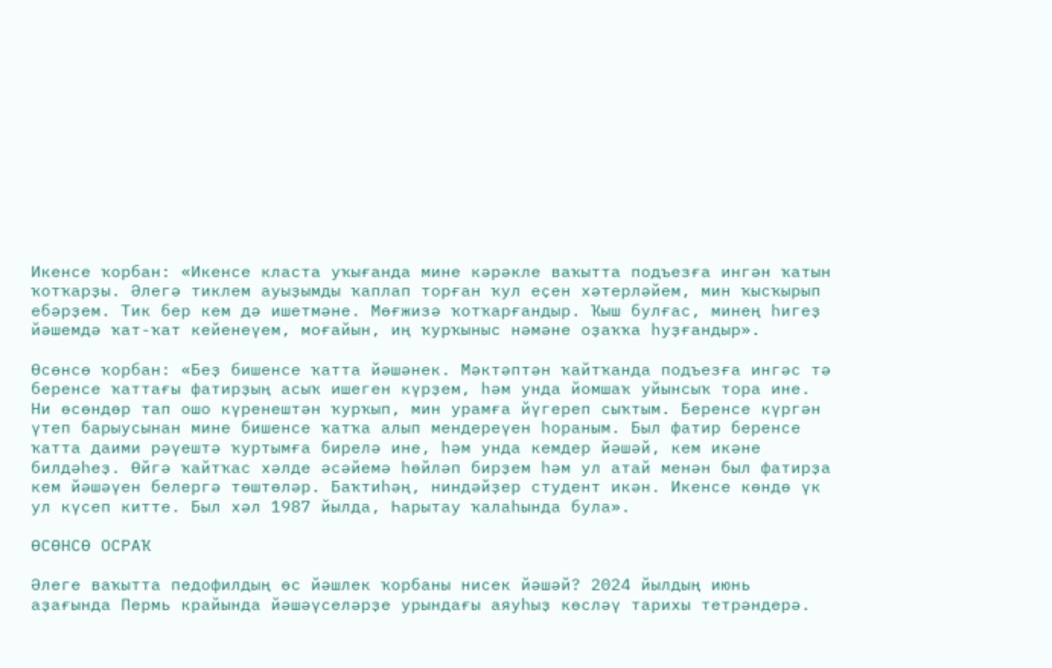Икенсе ҡорбан: «Икенсе класта уҡығанда мине кәрәкле ваҡытта подъезға ингән ҡатын ҡотҡарҙы. Әлегә тиклем ауыҙымды ҡаплап торған ҡул еҫен хәтерләйем, мин ҡысҡырып ебәрҙем. Тик бер кем дә ишетмәне. Мөғжизә ҡотҡарғандыр. Ҡыш булғас, минең һигеҙ йәшемдә ҡат-ҡат кейенеүем, моғайын, иң ҡурҡыныс нәмәне оҙаҡҡа һуҙғандыр».

Өсөнсө ҡорбан: «Беҙ бишенсе ҡатта йәшәнек. Мәктәптән ҡайтҡанда подъезға ингәс тә беренсе ҡаттағы фатирҙың асыҡ ишеген күрҙем, һәм унда йомшаҡ уйынсыҡ тора ине. Ни өсөндөр тап ошо күренештән ҡурҡып, мин урамға йүгереп сыҡтым. Беренсе күргән үтеп барыусынан мине бишенсе ҡатҡа алып мендереүен һораным. Был фатир беренсе ҡатта даими рәүештә ҡуртымға бирелә ине, һәм унда кемдер йәшәй, кем икәне билдәһеҙ. Өйгә ҡайтҡас хәлде әсәйемә һөйләп бирҙем һәм ул атай менән был фатирҙа кем йәшәүен белергә төштөләр. Баҡтиһәң, ниндәйҙер студент икән. Икенсе көндө үк ул күсеп китте. Был хәл 1987 йылда, Һарытау ҡалаһында була».

ӨСӨНСӨ ОСРАҠ

Әлеге ваҡытта педофилдың өс йәшлек ҡорбаны нисек йәшәй? 2024 йылдың июнь аҙағында Пермь крайында йәшәүселәрҙе урындағы аяуһыҙ көсләү тарихы тетрәндерә.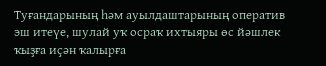Туғандарының һәм ауылдаштарының оператив эш итеүе, шулай уҡ осраҡ ихтыяры өс йәшлек ҡыҙға иҫән ҡалырға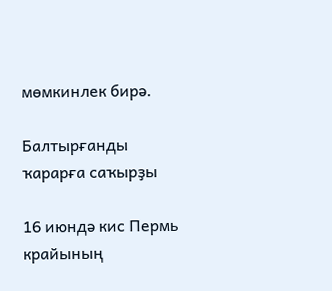мөмкинлек бирә.

Балтырғанды ҡарарға саҡырҙы

16 июндә кис Пермь крайының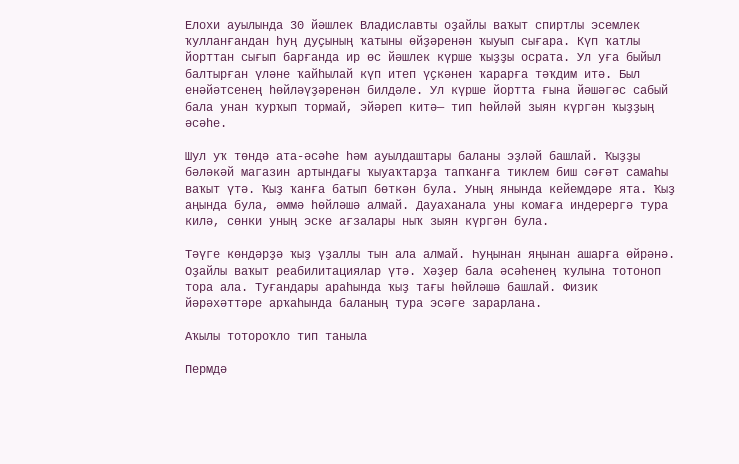Елохи ауылында 30 йәшлек Владиславты оҙайлы ваҡыт спиртлы эсемлек ҡулланғандан һуң дуҫының ҡатыны өйҙәренән ҡыуып сығара. Күп ҡатлы йорттан сығып барғанда ир өс йәшлек күрше ҡыҙҙы осрата. Ул уға быйыл балтырған үләне ҡайһылай күп итеп үҫкәнен ҡарарға тәҡдим итә. Был енәйәтсенең һөйләүҙәренән билдәле. Ул күрше йортта ғына йәшәгәс сабый бала унан ҡурҡып тормай, эйәреп китә— тип һөйләй зыян күргән ҡыҙҙың әсәһе.

Шул уҡ төндә ата-әсәһе һәм ауылдаштары баланы эҙләй башлай. Ҡыҙҙы бәләкәй магазин артындағы ҡыуаҡтарҙа тапҡанға тиклем биш сәғәт самаһы ваҡыт үтә. Ҡыҙ ҡанға батып бөткән була. Уның янында кейемдәре ята. Ҡыҙ аңында була, әммә һөйләшә алмай. Дауаханала уны комаға индерергә тура килә, сөнки уның эске ағзалары ныҡ зыян күргән була.

Тәүге көндәрҙә ҡыҙ үҙаллы тын ала алмай. Һуңынан яңынан ашарға өйрәнә. Оҙайлы ваҡыт реабилитациялар үтә. Хәҙер бала әсәһенең ҡулына тотоноп тора ала. Туғандары араһында ҡыҙ тағы һөйләшә башлай. Физик йәрәхәттәре арҡаһында баланың тура эсәге зарарлана.

Аҡылы тотороҡло тип таныла

Пермдә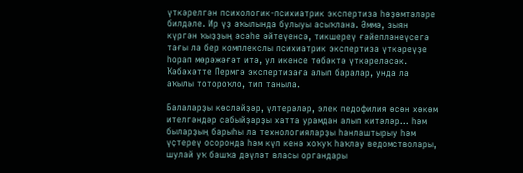үткәрелгән психологик-психиатрик экспертиза һөҙөмтәләре билдәле. Ир үҙ аҡылында булыуы асыҡлана. Әммә, зыян күргән ҡыҙҙың әсәһе әйтеүенсә, тикшереү ғәйепләнеүсегә тағы ла бер комплекслы психиатрик экспертиза үткәреүҙе һорап мөрәжәғәт итә, ул икенсе төбәктә үткәреләсәк. Ҡәбәхәтте Пермгә экспертизаға алып баралар, унда ла аҡылы тотороҡло, тип таныла.

Балаларҙы көсләйҙәр, үлтерәләр, элек педофилия өсөн хөкөм ителгәндәр сабыйҙарҙы хатта урамдан алып китәләр... һәм быларҙың барыһы ла технологияларҙы һанлаштырыу һәм үҫтереү осоронда һәм күп кенә хоҡуҡ һаҡлау ведомстволары, шулай уҡ башҡа дәүләт власы органдары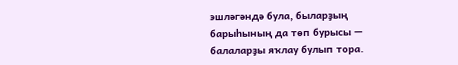эшләгәндә була, быларҙың барыһының да төп бурысы — балаларҙы яҡлау булып тора.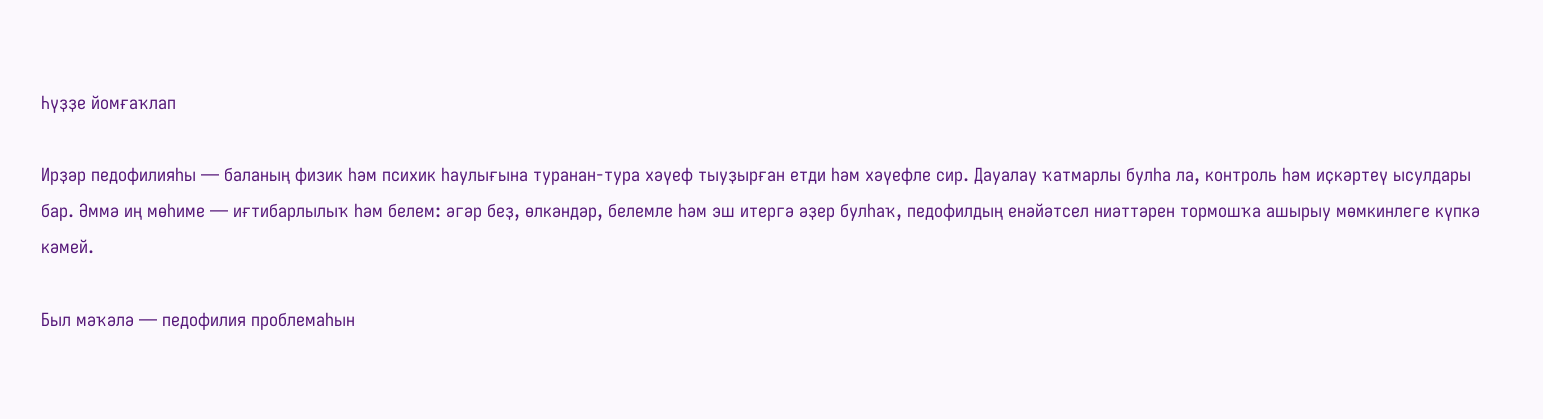Һүҙҙе йомғаҡлап

Ирҙәр педофилияһы — баланың физик һәм психик һаулығына туранан-тура хәүеф тыуҙырған етди һәм хәүефле сир. Дауалау ҡатмарлы булһа ла, контроль һәм иҫкәртеү ысулдары бар. Әммә иң мөһиме — иғтибарлылыҡ һәм белем: әгәр беҙ, өлкәндәр, белемле һәм эш итергә әҙер булһаҡ, педофилдың енәйәтсел ниәттәрен тормошҡа ашырыу мөмкинлеге күпкә кәмей.

Был мәҡәлә — педофилия проблемаһын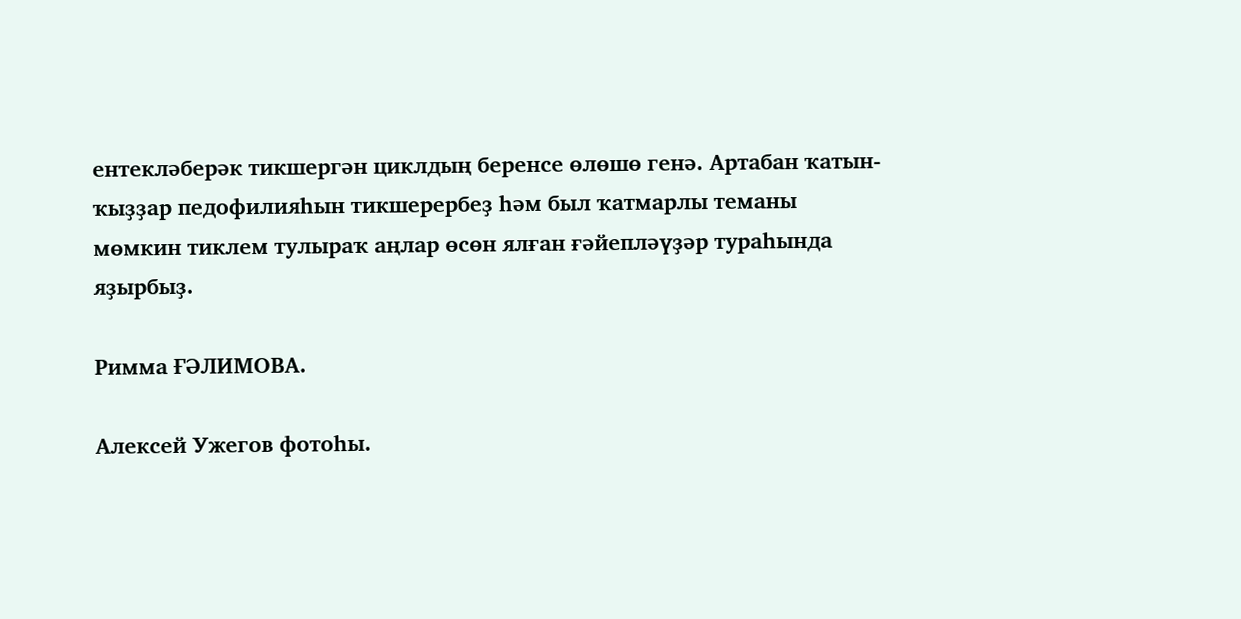ентекләберәк тикшергән циклдың беренсе өлөшө генә. Артабан ҡатын-ҡыҙҙар педофилияһын тикшерербеҙ һәм был ҡатмарлы теманы мөмкин тиклем тулыраҡ аңлар өсөн ялған ғәйепләүҙәр тураһында яҙырбыҙ.

Римма ҒӘЛИМОВА.

Алексей Ужегов фотоһы.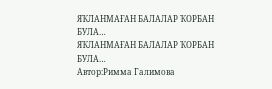ЯҠЛАНМАҒАН БАЛАЛАР ҠОРБАН БУЛА…
ЯҠЛАНМАҒАН БАЛАЛАР ҠОРБАН БУЛА…
Автор:Римма Галимова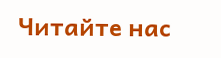Читайте нас